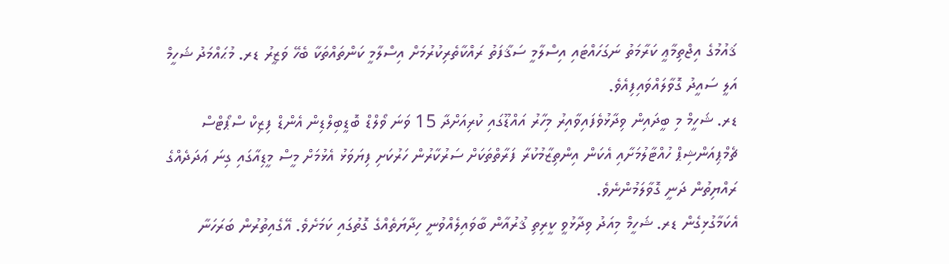ޤައުމުގެ އިޖްތިމާޢީ ކަރާމަތު ނަގަހައްޓައި އިސްލާމީ ސަޤާފަތު ރައްކާތެރިކުރުމަށް އިސްލާމީ ކަންތައްތަކާ ބެހޭ ވަޒީރު ޑރ. މުޙައްމަދު ޝަހީމް އަލީ ސައީދު ގޮވާލައްވައިފިއެވެ.
ޑރ. ޝަހީމް މި ބީދައިން ވިދާޅުވެފައިވާއިރު މިހާރު އައްޑޫގައި ކުރިއަށްދާ 15 ވަނަ ވޯލްޑް ބޮޑީބިލްޑިން އެންޑް ފިޒިކް ސްޕޯޓްސް ޗެމްޕިއަންޝިޕް ހުއްޓާލުމަށާއި އެކަން އިންތިޒާމުކުރާ ފަރާތްތަކަށް ސަރުކާރުން ހަރުކަށި ފިޔަވަޅު އެޅުމަށް މީސް މީޑިއާގައި ގިނަ ޢަދަދެއްގެ ރައްޔިތުން ދަނީ ގޮވާލަމުންނެވެ.
އެކަމާގުޅިގެން ޑރ. ޝަހީމް މިއަދު ވިދާޅުވީ ކީރިތި ޤުރުއާން ބާވައިލެއްވުނީ ހިދާޔަތެއްގެ ގޮތުގައި ކަމަށެވެ. އޭގެއިތުރުން ބަރަހަނާ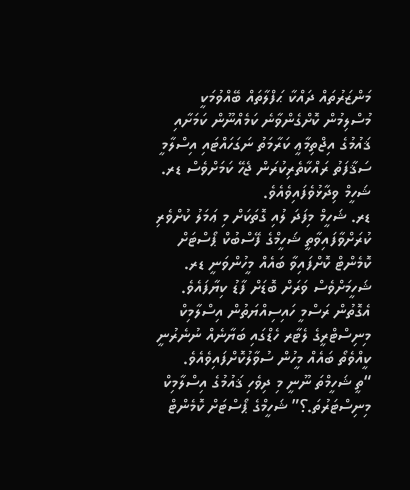މަންޒަރުތައް ދައްކާ ޙަފްލާތައް ބޭއްވުމަކީ މުސްލިމުން ކޮށްގެންވާނެ ކަމެއްނޫން ކަމަށާއި ޤައުމުގެ އިޖްތިމާޢީ ކަރާމަތު ނަގަހައްޓައި އިސްލާމީ ސަޤާފަތު ރައްކާތެރިކުރަން ޖެހޭ ކަމަށްވެސް ޑރ. ޝަހީމް ވިދާޅުވެފައިވެއެވެ.
ޑރ. ޝަހީމް މިފަދަ ލުއި ގޮތަކަށް މި ޢަމަލު ކުށްވެރި ކުރަށްވާފައިވާތީ ޝަހީމްގެ ފޭސްބުކް ޕޯސްޓަށް ކޮމެންޓް ކޮށްފައިވާ ބައެއް މީހުންވަނީ ޑރ. ޝަހީމަށްވެސް ވަރަށް ބޮޑަށް ފާޑު ކިޔާފައެވެ. އެގޮތުން ރަސްމީ ހައިސިއްޔަތުން އިސްލާމިކް މިނިސްޓްރީގެ ލެޓާރ ހެޑްގައި ބަޔާނެއް ނުނެރުނީ ކީއްވެތޯ ބައެއް މީހުން ސުވާލުކޮށްފައިވެއެވެ.
“ތީ ޝަހީމްތަ ނޫނީ މި ދިވެހި ޤައުމުގެ އިސްލާމިކް މިނިސްޓަރުތަ.؟” ޝަހީމްގެ ޕޯސްޓަށް ކޮމެންޓް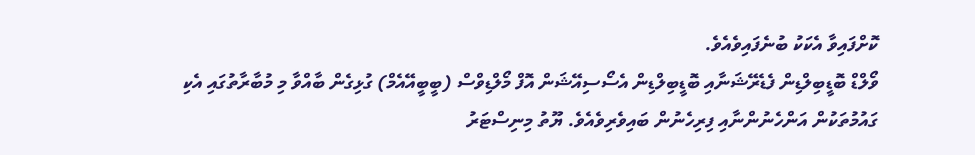ކޮށްފައިވާ އެކަކު ބުނެފައިވެއެވެ.
ވޯލްޑް ބޮޑީބިލްޑިން ފެޑެރޭޝަނާއި ބޮޑީބިލްޑިން އެސޯސިއޭޝަން އޮފް މޯލްޑިވްސް (ބީބީއޭއެމް) ގުޅިގެން ބާއްވާ މި މުބާރާތުގައި އެކި ގައުމުތަކުން އަންހެނުންނާއި ފިރިހެނުން ބައިވެރިވެއެވެ. ޔޫތު މިނިސްޓަރު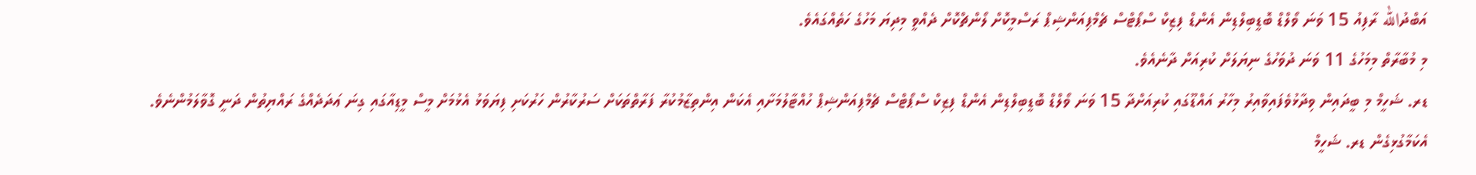އަބްދުالله ރާފިއު 15 ވަނަ ވޯލްޑް ބޮޑީބިލްޑިން އެންޑް ފިޒިކް ސްޕޯޓްސް ޗެމްޕިއަންޝިޕް ރަސްމީކޮށް ލޯންޗްކޮށް ދެއްވީ މިދިޔަ މަހުގެ ހަތެއްގައެވެ.
މި މުބާރާތް މިމަހުގެ 11 ވަނަ ދުވަހުގެ ނިޔަލަށް ކުރިއަށް ދާނެއެވެ.
ޑރ. ޝަހީމް މި ބީދައިން ވިދާޅުވެފައިވާއިރު މިހާރު އައްޑޫގައި ކުރިއަށްދާ 15 ވަނަ ވޯލްޑް ބޮޑީބިލްޑިން އެންޑް ފިޒިކް ސްޕޯޓްސް ޗެމްޕިއަންޝިޕް ހުއްޓާލުމަށާއި އެކަން އިންތިޒާމުކުރާ ފަރާތްތަކަށް ސަރުކާރުން ހަރުކަށި ފިޔަވަޅު އެޅުމަށް މީސް މީޑިއާގައި ގިނަ ޢަދަދެއްގެ ރައްޔިތުން ދަނީ ގޮވާލަމުންނެވެ.
އެކަމާގުޅިގެން ޑރ. ޝަހީމް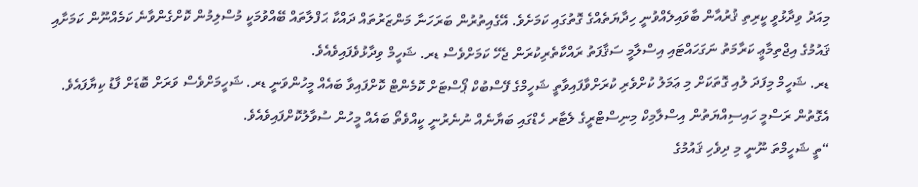މިއަދު ވިދާޅުވީ ކީރިތި ޤުރުއާން ބާވައިލެއްވުނީ ހިދާޔަތެއްގެ ގޮތުގައި ކަމަށެވެ. އޭގެއިތުރުން ބަރަހަނާ މަންޒަރުތައް ދައްކާ ޙަފްލާތައް ބޭއްވުމަކީ މުސްލިމުން ކޮށްގެންވާނެ ކަމެއްނޫން ކަމަށާއި ޤައުމުގެ އިޖްތިމާޢީ ކަރާމަތު ނަގަހައްޓައި އިސްލާމީ ސަޤާފަތު ރައްކާތެރިކުރަން ޖެހޭ ކަމަށްވެސް ޑރ. ޝަހީމް ވިދާޅުވެފައިވެއެވެ.
ޑރ. ޝަހީމް މިފަދަ ލުއި ގޮތަކަށް މި ޢަމަލު ކުށްވެރި ކުރަށްވާފައިވާތީ ޝަހީމްގެ ފޭސްބުކް ޕޯސްޓަށް ކޮމެންޓް ކޮށްފައިވާ ބައެއް މީހުންވަނީ ޑރ. ޝަހީމަށްވެސް ވަރަށް ބޮޑަށް ފާޑު ކިޔާފައެވެ. އެގޮތުން ރަސްމީ ހައިސިއްޔަތުން އިސްލާމިކް މިނިސްޓްރީގެ ލެޓާރ ހެޑްގައި ބަޔާނެއް ނުނެރުނީ ކީއްވެތޯ ބައެއް މީހުން ސުވާލުކޮށްފައިވެއެވެ.
“ތީ ޝަހީމްތަ ނޫނީ މި ދިވެހި ޤައުމުގެ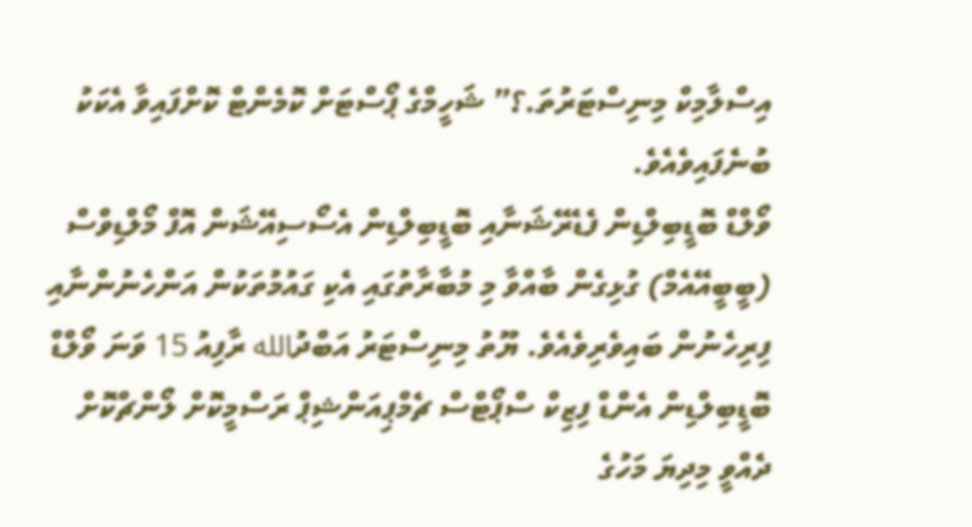އިސްލާމިކް މިނިސްޓަރުތަ.؟” ޝަހީމްގެ ޕޯސްޓަށް ކޮމެންޓް ކޮށްފައިވާ އެކަކު ބުނެފައިވެއެވެ.
ވޯލްޑް ބޮޑީބިލްޑިން ފެޑެރޭޝަނާއި ބޮޑީބިލްޑިން އެސޯސިއޭޝަން އޮފް މޯލްޑިވްސް (ބީބީއޭއެމް) ގުޅިގެން ބާއްވާ މި މުބާރާތުގައި އެކި ގައުމުތަކުން އަންހެނުންނާއި ފިރިހެނުން ބައިވެރިވެއެވެ. ޔޫތު މިނިސްޓަރު އަބްދުالله ރާފިއު 15 ވަނަ ވޯލްޑް ބޮޑީބިލްޑިން އެންޑް ފިޒިކް ސްޕޯޓްސް ޗެމްޕިއަންޝިޕް ރަސްމީކޮށް ލޯންޗްކޮށް ދެއްވީ މިދިޔަ މަހުގެ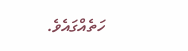ހަތެއްގައެވެ.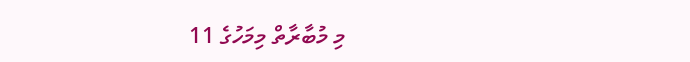މި މުބާރާތް މިމަހުގެ 11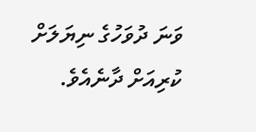ވަނަ ދުވަހުގެ ނިޔަލަށް ކުރިއަށް ދާނެއެވެ.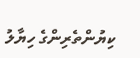ކިޔުންތެރިންގެ ހިޔާލު